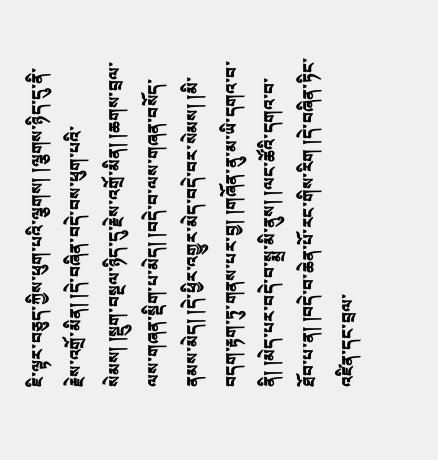ཇི་ལྟར་བཅུད་ཀྱིས་ཕུག་པའི་ལྕགས། །ལྕགས་ཉིད་དུ་ནི་རྗེས་འགྲོ་མིན། །དེ་བཞིན་བདེ་བས་ཕུག་པའི་སེམས། །སྡུག་བསྔལ་ཉིད་དུ་རྗེས་འགྲོ་མིན། །ཆགས་བྲལ་ལས་གཞན་སྡིག་པ་མེད། །བདེ་བ་ལས་གཞན་བསོད་ནམས་མེད། །དེ་ཕྱིར་འགྱུར་མེད་བདེ་བར་སེམས། །མི་བདག་རྟག་ཏུ་གནས་པར་བྱ། །གཞོན་ནུ་མ་ཡི་དགའ་བ་ནི། །མེད་པར་བདེ་བ་སྨྲ་མི་ནུས། །ལང་ཚོའི་དགའ་བ་ཐོབ་པ་ན། །བདེ་བ་ཆེན་པོ་རང་གིས་རིག །དེ་བཞིན་ཏིང་འཛིན་དང་བྲལ་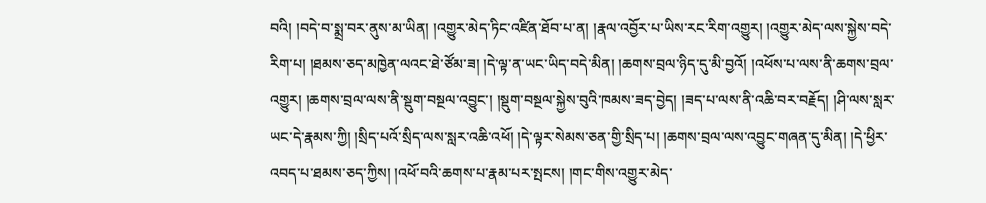བའི། །བདེ་བ་སྨྲ་བར་ནུས་མ་ཡིན། །འགྱུར་མེད་ཏིང་འཛིན་ཐོབ་པ་ན། །རྣལ་འབྱོར་པ་ཡིས་རང་རིག་འགྱུར། །འགྱུར་མེད་ལས་སྐྱེས་བདེ་རིག་པ། །ཐམས་ཅད་མཁྱེན་ལའང་ཐེ་ཙོམ་ཟ། །དེ་ལྟ་ན་ཡང་ཡིད་བདེ་མིན། །ཆགས་བྲལ་ཉིད་དུ་མི་བྱའོ། །འཕོས་པ་ལས་ནི་ཆགས་བྲལ་འགྱུར། །ཆགས་བྲལ་ལས་ནི་སྡུག་བསྔལ་འབྱུང་། །སྡུག་བསྔལ་སྐྱེས་བུའི་ཁམས་ཟད་བྱེད། །ཟད་པ་ལས་ནི་འཆི་བར་བརྗོད། །ཤི་ལས་སླར་ཡང་དེ་རྣམས་ཀྱི། །སྲིད་པའོ་སྲིད་ལས་སླར་འཆི་འཕོ། །དེ་ལྟར་སེམས་ཅན་གྱི་སྲིད་པ། །ཆགས་བྲལ་ལས་འབྱུང་གཞན་དུ་མིན། །དེ་ཕྱིར་འབད་པ་ཐམས་ཅད་ཀྱིས། །འཕོ་བའི་ཆགས་པ་རྣམ་པར་སྤངས། །གང་གིས་འགྱུར་མེད་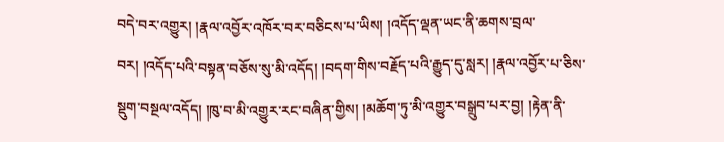བདེ་བར་འགྱུར། །རྣལ་འབྱོར་འཁོར་བར་བཅིངས་པ་ཡིས། །འདོད་ལྡན་ཡང་ནི་ཆགས་བྲལ་བར། །འདོད་པའི་བསྟན་བཅོས་སུ་མི་འདོད། །བདག་གིས་བརྗོད་པའི་རྒྱུད་དུ་སླར། །རྣལ་འབྱོར་པ་ཅིས་སྡུག་བསྔལ་འདོད། །ཁུ་བ་མི་འགྱུར་རང་བཞིན་གྱིས། །མཆོག་ཏུ་མི་འགྱུར་བསྒྲུབ་པར་བྱ། །རྟེན་ནི་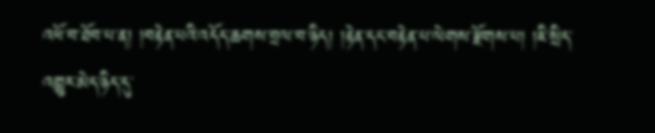འཕོ་བ་ཐོབ་པ་ན། །བརྟེན་པའི་འདོད་ཆགས་བྲལ་བ་ཉིད། །རྟེན་དང་བརྟེན་པ་ལེགས་རྫོགས་པ། །ཇི་སྲིད་འགྱུར་མེད་ཉིད་དུ་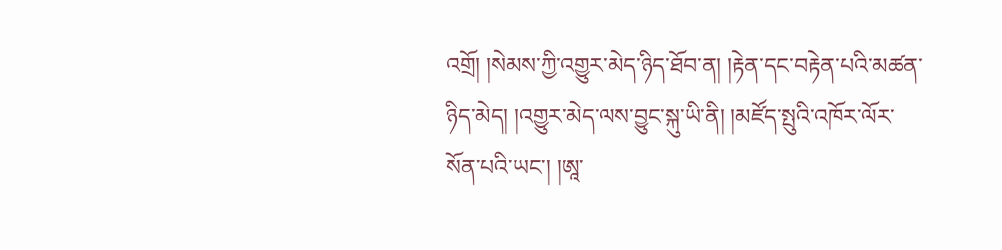འགྲོ། །སེམས་ཀྱི་འགྱུར་མེད་ཉིད་ཐོབ་ན། །རྟེན་དང་བརྟེན་པའི་མཚན་ཉིད་མེད། །འགྱུར་མེད་ལས་བྱུང་སྐུ་ཡི་ནི། །མཛོད་སྤུའི་འཁོར་ལོར་སོན་པའི་ཡང་། །ཨཱ་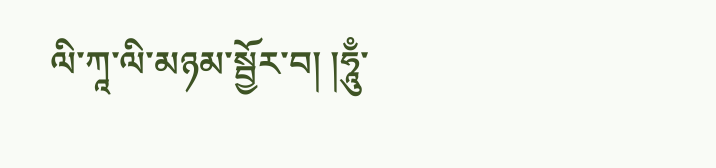ལི་ཀཱ་ལི་མཉམ་སྦྱོར་བ། །ཧཱུྃ་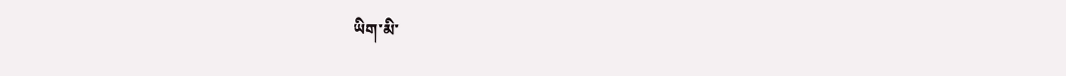ཡིག་མི་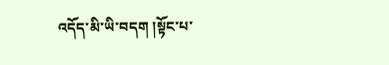འདོད་མི་ཡི་བདག །སྟོང་པ་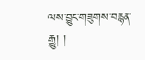ལས་བྱུང་གཟུགས་བརྙན་རྒྱུ། །